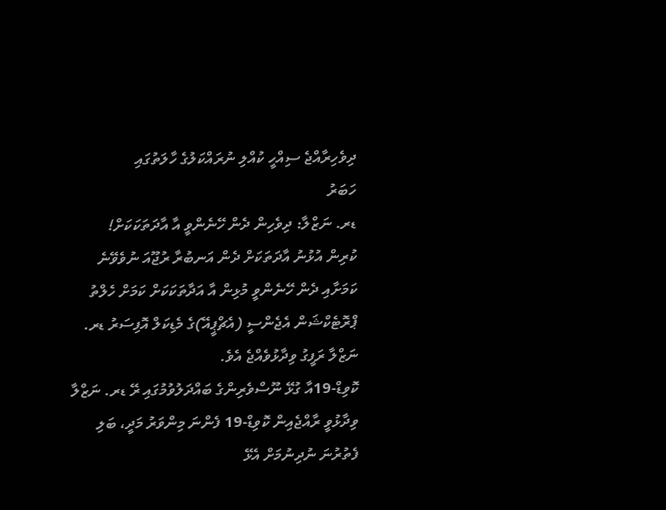ދިވެހިރާއްޖެ ސިއްހީ ކުއްލި ނުރައްކަލުގެ ހާލަތުގައި
ހަބަރު
ޑރ. ނަޒްލާ: ދިވެހިން ދެން ހޭނެންވީ އާ އާދަތަކަކަށް!
ކުރިން އުޅުނު އާދަތަކަށް ދެން އަނބުރާ ރުޖޫއަ ނުވެވޭނެ ކަމަށާއި ދެން ހޭނެންވީ މުޅިން އާ އަދާތަކަކަށް ކަމަށް ހެލްތު ޕްރޮޓެކްޝަން އެޖެންސީ (އެޗްޕީއޭ)ގެ މެޑިކަލް އޮފިސަރު ޑރ. ނަޒްލާ ރަފީގު ވިދާޅުވެއްޖެ އެވެ.
ކޮވިޑް-19އާ ގުޅޭ ނޫސްވެރިންގެ ބައްދަލުވުމުގައި ރޭ ޑރ. ނަޒްލާ ވިދާޅުވީ ރާއްޖެއިން ކޮވިޑް-19 ފެންނަ މިންވަރު މަދީ، ބަލި ފެތުރުނަ ނުދިނުމަށް އެޅޭ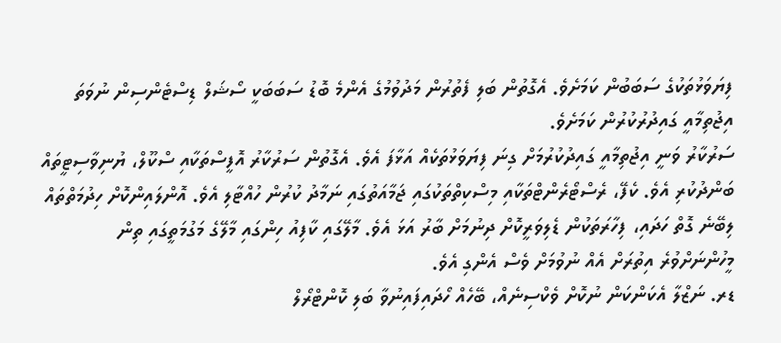ފިޔަވަޅުތަކުގެ ސަބަބުން ކަމަށެވެ. އެގޮތުން ބަލި ފެތުރުން މަދުވުމުގެ އެންމެ ބޮޑު ސަބަބަކީ ސޯޝަލް ޑިސްޓެންސިން ނުވަތަ އިޖުތިމާއީ ގައިދުރުކުރުން ކަމަށެވެ.
ސަރުކާރު ވަނީ އިޖުތިމާއީ ގައިދުކުރުމަށް ގިނަ ފިޔަވަޅުތަކެއް އަޅާފަ އެވެ. އެގޮތުން ސަރުކާރު އޮފީސްތަކާއި ސްކޫލް، ޔުނިވާސިޓީތައް ބަންދުކުރި އެވެ. ކެފޭ، ރެސްޓޯރެންޓްތަކާއި މިސްކިތްތަކުގައި ޖަމާއަތުގައި ނަމާދު ކުރުން ހުއްޓާލި އެވެ. އޮންލައިންކޮށް ހިދުމަތްތައް ލިބޭނެ ގޮތް ހަދައި، ފިހާރަތަކުން ޑެލިވަރީކޮށް ދިނުމަށް ބާރު އަޅަ އެވެ. މާލޭގައި ކާފިއު ހިންގައި މާލޭގެ މަގުމަތީގައި ތިން މީހުންނަށްވުރެ އިތުރަށް އެއް ނުވުމަށް ވެސް އެންގި އެވެ.
ޑރ. ނަޒްލާ އެކަންކަން ނުކޮށް ވެކްސިނެއް، ބޭހެއް ހޯދައިފައިނުވާ ބަލި ކޮންޓްރޯލް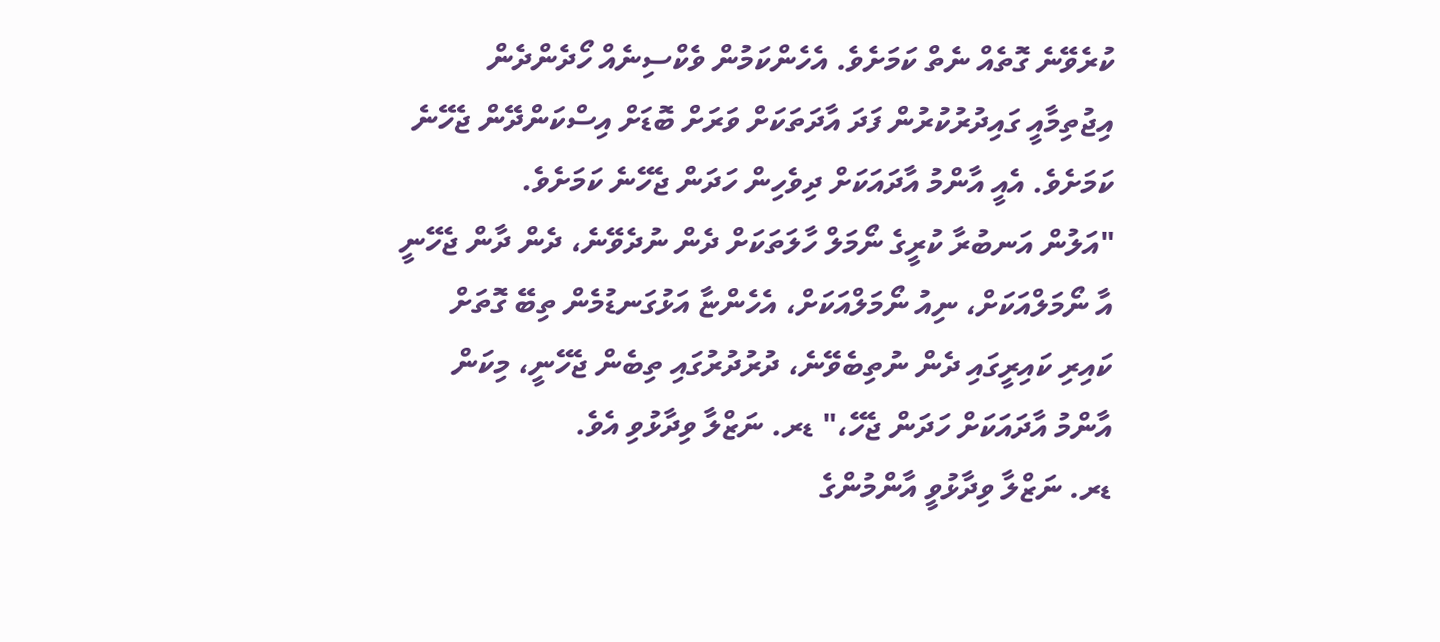ކުރެވޭނެ ގޮތެއް ނެތް ކަމަށެވެ. އެހެންކަމުން ވެކްސިނެއް ހޯދެންދެން އިޖުތިމާއީ ގައިދުރުކުރުން ފަދަ އާދަތަކަށް ވަރަށް ބޮޑަށް އިސްކަންދޭން ޖެހޭނެ ކަމަށެވެ. އެއީ އާންމު އާދައަކަށް ދިވެހިން ހަދަން ޖެހޭނެ ކަމަށެވެ.
"އަލުން އަނބުރާ ކުރީގެ ނޯމަލް ހާލަތަކަށް ދެން ނުދެވޭނެ، ދެން ދާން ޖެހޭނީ އާ ނޯމަލްއަކަށް، ނިއު ނޯމަލްއަކަށް، އެހެންޏާ އަޅުގަނޑުމެން ތިބޭ ގޮތަށް ކައިރި ކައިރީގައި ދެން ނުތިބެވޭނެ، ދުރުދުރުގައި ތިބެން ޖެހޭނީ، މިކަން އާންމު އާދައަކަށް ހަދަން ޖެހޭ،" ޑރ. ނަޒްލާ ވިދާޅުވި އެވެ.
ޑރ. ނަޒްލާ ވިދާޅުވީ އާންމުންގެ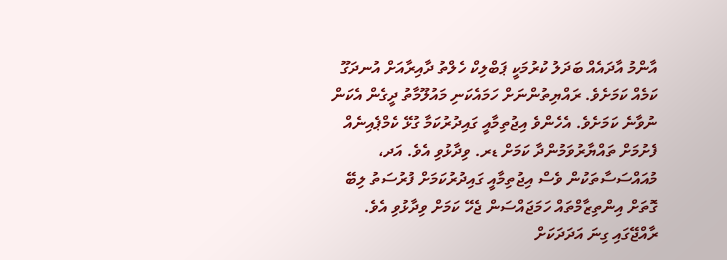އާންމު އާދައެއް ބަދަލު ކުރުމަކީ ޕަބްލިކް ހެލްތު ދާއިރާއަށް އުނދަގޫ ކަމެއް ކަމަށެވެ. ރައްޔިތުންނަށް ހަމައެކަނި މައުލޫމާތު ދީގެން އެކަން ނުވާނެ ކަމަށެވެ. އެހެންވެ އިޖުތިމާއީ ގައިދުރުކަމާ ގުޅޭ ކެމްޕެއިނެއް ފެށުމަށް ތައްޔާރުވަމުންދާ ކަމަށް ޑރ. ވިދާޅުވި އެވެ. އަދ، މުއައްސަސާތަކުން ވެސް އިޖުތިމާއީ ގައިދުރުކަމަށް ފުރުސަތު ލިބޭ ގޮތަށް އިންތިޒާމްތައް ހަމަޖައްސަން ޖެހޭ ކަމަށް ވިދާޅުވި އެވެ.
ރާއްޖޭގައި ގިނަ އަދަދަކަށް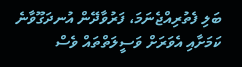ބަލި ފެތުރިއްޖެނަމަ، ފަރުވާދޭން އުނދަގޫވާނެ ކަމަށާއި އެވަރަށް ވަސީލަތްތައް ވެސް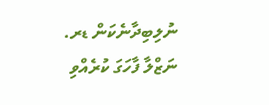ނުލިބިދާނެކަން ޑރ. ނަޒްލާ ފާހަގަ ކުރެއްވި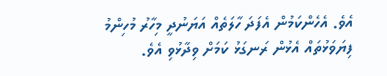އެވެ. އެހެންކަމުން އެފަދަ ހާލަތެއް އަޔަނުދީ މިހާރު މުހިންމު ފިޔަވަޅުތައް އެޅުން ރަނގަޅު ކަމަށް ވިދާޅުވި އެވެ.